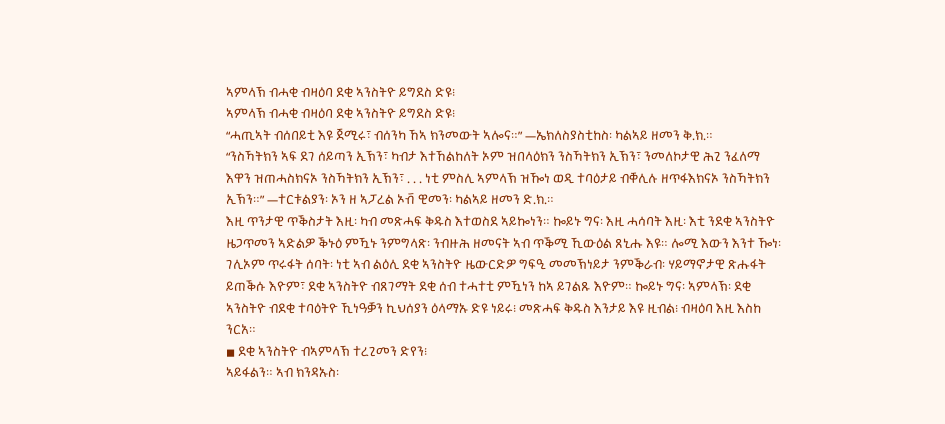ኣምላኽ ብሓቂ ብዛዕባ ደቂ ኣንስትዮ ይግደስ ድዩ፧
ኣምላኽ ብሓቂ ብዛዕባ ደቂ ኣንስትዮ ይግደስ ድዩ፧
“ሓጢኣት ብሰበይቲ እዩ ጀሚሩ፣ ብሰንካ ኸኣ ክንመውት ኣሎና።” —ኤክለስያስቲከስ፡ ካልኣይ ዘመን ቅ.ክ.።
“ንስኻትክን ኣፍ ደገ ሰይጣን ኢኽን፣ ካብታ እተኸልከለት ኦም ዝበላዕክን ንስኻትክን ኢኽን፣ ንመለኮታዊ ሕጊ ንፈለማ እዋን ዝጠሓስክናኦ ንስኻትክን ኢኽን፣ . . . ነቲ ምስሊ ኣምላኽ ዝዀነ ወዲ ተባዕታይ ብቐሊሉ ዘጥፋእክናኦ ንስኻትክን ኢኽን።” —ተርቱልያን፡ ኦን ዘ ኣፓረል ኦቭ ዊመን፡ ካልኣይ ዘመን ድ.ክ.።
እዚ ጥንታዊ ጥቕስታት እዚ፡ ካብ መጽሓፍ ቅዱስ እተወስደ ኣይኰነን። ኰይኑ ግና፡ እዚ ሓሳባት እዚ፡ እቲ ንደቂ ኣንስትዮ ዜጋጥመን ኣድልዎ ቕኑዕ ምዃኑ ንምግላጽ፡ ንብዙሕ ዘመናት ኣብ ጥቕሚ ኺውዕል ጸኒሑ እዩ። ሎሚ እውን እንተ ዀነ፡ ገሊኦም ጥሩፋት ሰባት፡ ነቲ ኣብ ልዕሊ ደቂ ኣንስትዮ ዜውርድዎ ግፍዒ መመኽነይታ ንምቕራብ፡ ሃይማኖታዊ ጽሑፋት ይጠቕሱ እዮም፣ ደቂ ኣንስትዮ ብጸገማት ደቂ ሰብ ተሓተቲ ምዃነን ከኣ ይገልጹ እዮም። ኰይኑ ግና፡ ኣምላኽ፡ ደቂ ኣንስትዮ ብደቂ ተባዕትዮ ኺነዓቓን ኪህሰያን ዕላማኡ ድዩ ነይሩ፧ መጽሓፍ ቅዱስ እንታይ እዩ ዚብል፧ ብዛዕባ እዚ እስከ ንርአ።
◼ ደቂ ኣንስትዮ ብኣምላኽ ተረጊመን ድየን፧
ኣይፋልን። ኣብ ክንዳኡስ፡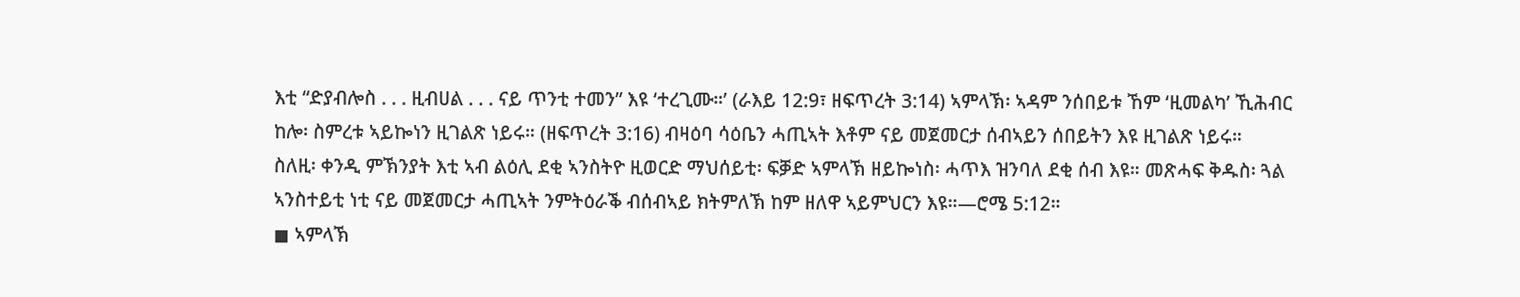እቲ “ድያብሎስ . . . ዚብሀል . . . ናይ ጥንቲ ተመን” እዩ ‘ተረጊሙ።’ (ራእይ 12:9፣ ዘፍጥረት 3:14) ኣምላኽ፡ ኣዳም ንሰበይቱ ኸም ‘ዚመልካ’ ኺሕብር ከሎ፡ ስምረቱ ኣይኰነን ዚገልጽ ነይሩ። (ዘፍጥረት 3:16) ብዛዕባ ሳዕቤን ሓጢኣት እቶም ናይ መጀመርታ ሰብኣይን ሰበይትን እዩ ዚገልጽ ነይሩ።
ስለዚ፡ ቀንዲ ምኽንያት እቲ ኣብ ልዕሊ ደቂ ኣንስትዮ ዚወርድ ማህሰይቲ፡ ፍቓድ ኣምላኽ ዘይኰነስ፡ ሓጥእ ዝንባለ ደቂ ሰብ እዩ። መጽሓፍ ቅዱስ፡ ጓል ኣንስተይቲ ነቲ ናይ መጀመርታ ሓጢኣት ንምትዕራቕ ብሰብኣይ ክትምለኽ ከም ዘለዋ ኣይምህርን እዩ።—ሮሜ 5:12።
◼ ኣምላኽ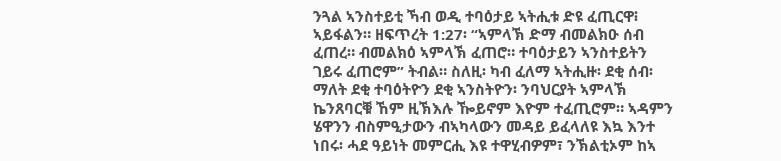ንጓል ኣንስተይቲ ኻብ ወዲ ተባዕታይ ኣትሒቱ ድዩ ፈጢርዋ፧
ኣይፋልን። ዘፍጥረት 1:27፡ “ኣምላኽ ድማ ብመልክዑ ሰብ ፈጠረ። ብመልክዕ ኣምላኽ ፈጠሮ። ተባዕታይን ኣንስተይትን ገይሩ ፈጠሮም” ትብል። ስለዚ፡ ካብ ፈለማ ኣትሒዙ፡ ደቂ ሰብ፡ ማለት ደቂ ተባዕትዮን ደቂ ኣንስትዮን፡ ንባህርያት ኣምላኽ ኬንጸባርቑ ኸም ዚኽእሉ ዀይኖም እዮም ተፈጢሮም። ኣዳምን ሄዋንን ብስምዒታውን ብኣካላውን መዳይ ይፈላለዩ እኳ እንተ ነበሩ፡ ሓደ ዓይነት መምርሒ እዩ ተዋሂብዎም፣ ንኽልቲኦም ከኣ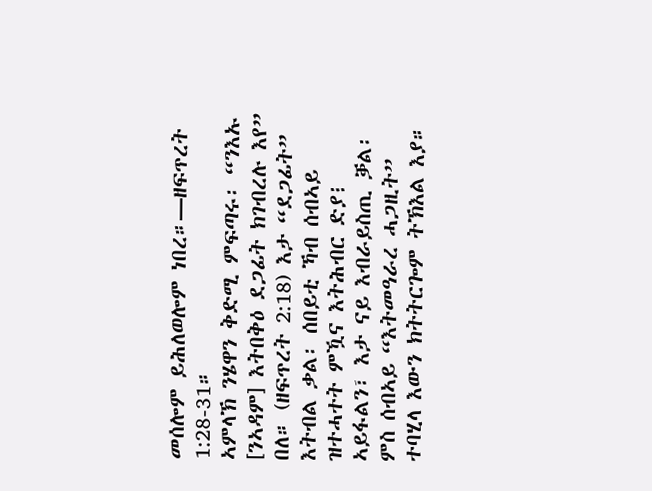መሰሎም ይሕለወሎም ነበረ።—ዘፍጥረት 1:28-31።
ኣምላኽ ንሄዋን ቅድሚ ምፍጣሩ፡ “ንእኡ [ንኣዳም] እትበቅዕ ደጋፊት ክገብረሉ እየ” በለ። (ዘፍጥረት 2:18) እታ “ደጋፊት” እትብል ቃል፡ ሰበይቲ ኻብ ሰብኣይ ዝተሓተት ምዃና እትሕብር ድያ፧ ኣይፋልን፣ እታ ናይ እብራይስጢ ቓል፡ ምስ ሰብኣይ “እትመዓራረ ሓጋዚት” ተባሂላ እውን ክትትርጐም ትኽእል እያ።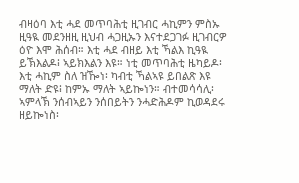ብዛዕባ እቲ ሓደ መጥባሕቲ ዚገብር ሓኪምን ምስኡ ዚዓዪ መደንዘዚ ዚህብ ሓጋዚኡን እናተደጋገፉ ዚገብርዎ ዕዮ እሞ ሕሰብ። እቲ ሓደ ብዘይ እቲ ኻልእ ኪዓዪ ይኽእልዶ፧ ኣይክእልን እዩ። ነቲ መጥባሕቲ ዜካይዶ፡ እቲ ሓኪም ስለ ዝዀነ፡ ካብቲ ኻልኣዩ ይበልጽ እዩ ማለት ድዩ፧ ከምኡ ማለት ኣይኰነን። ብተመሳሳሊ፡ ኣምላኽ ንሰብኣይን ንሰበይትን ንሓድሕዶም ኪወዳደሩ ዘይኰነስ፡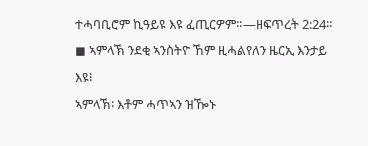ተሓባቢሮም ኪዓይዩ እዩ ፈጢርዎም።—ዘፍጥረት 2:24።
◼ ኣምላኽ ንደቂ ኣንስትዮ ኸም ዚሓልየለን ዜርኢ እንታይ እዩ፧
ኣምላኽ፡ እቶም ሓጥኣን ዝዀኑ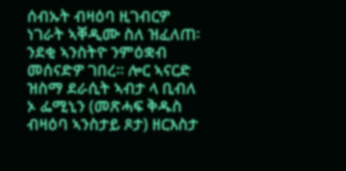ሰብኡት ብዛዕባ ዚገብርዎ ነገራት ኣቐዲሙ ስለ ዝፈለጠ፡ ንደቂ ኣንስትዮ ንምዕቋብ መሰናድዎ ገበረ። ሎር ኣናርድ ዝስማ ደራሲት ኣብታ ላ ቢብለ ኦ ፌሚኒን (መጽሓፍ ቅዱስ ብዛዕባ ኣንስታይ ጾታ) ዘርእስታ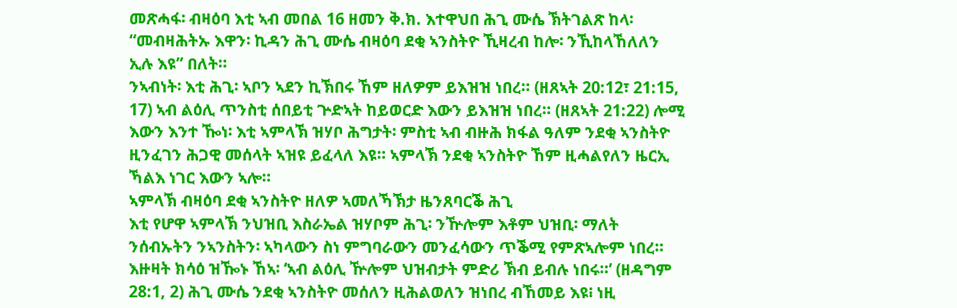መጽሓፋ፡ ብዛዕባ እቲ ኣብ መበል 16 ዘመን ቅ.ክ. እተዋህበ ሕጊ ሙሴ ኽትገልጽ ከላ፡ “መብዛሕትኡ እዋን፡ ኪዳን ሕጊ ሙሴ ብዛዕባ ደቂ ኣንስትዮ ኺዛረብ ከሎ፡ ንኺከላኸለለን ኢሉ እዩ” በለት።
ንኣብነት፡ እቲ ሕጊ፡ ኣቦን ኣደን ኪኽበሩ ኸም ዘለዎም ይእዝዝ ነበረ። (ዘጸኣት 20:12፣ 21:15, 17) ኣብ ልዕሊ ጥንስቲ ሰበይቲ ጕድኣት ከይወርድ እውን ይእዝዝ ነበረ። (ዘጸኣት 21:22) ሎሚ እውን እንተ ዀነ፡ እቲ ኣምላኽ ዝሃቦ ሕግታት፡ ምስቲ ኣብ ብዙሕ ክፋል ዓለም ንደቂ ኣንስትዮ ዚንፈገን ሕጋዊ መሰላት ኣዝዩ ይፈላለ እዩ። ኣምላኽ ንደቂ ኣንስትዮ ኸም ዚሓልየለን ዜርኢ ኻልእ ነገር እውን ኣሎ።
ኣምላኽ ብዛዕባ ደቂ ኣንስትዮ ዘለዎ ኣመለኻኽታ ዜንጸባርቕ ሕጊ
እቲ የሆዋ ኣምላኽ ንህዝቢ እስራኤል ዝሃቦም ሕጊ፡ ንዅሎም እቶም ህዝቢ፡ ማለት ንሰብኡትን ንኣንስትን፡ ኣካላውን ስነ ምግባራውን መንፈሳውን ጥቕሚ የምጽኣሎም ነበረ። እዙዛት ክሳዕ ዝዀኑ ኸኣ፡ ‘ኣብ ልዕሊ ዅሎም ህዝብታት ምድሪ ኽብ ይብሉ ነበሩ።’ (ዘዳግም 28:1, 2) ሕጊ ሙሴ ንደቂ ኣንስትዮ መሰለን ዚሕልወለን ዝነበረ ብኸመይ እዩ፧ ነዚ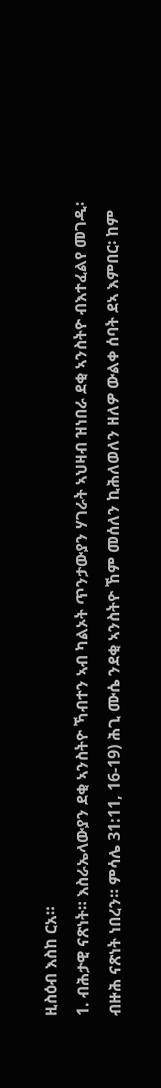ዚስዕብ እስከ ርአ።
1. ብሕታዊ ናጽነት። እስራኤላውያን ደቂ ኣንስትዮ ኻብተን ኣብ ካልኦት ጥንታውያን ሃገራት ኣህዛብ ዝነበራ ደቂ ኣንስትዮ ብእተፈልየ መገዲ፡ ብዙሕ ናጽነት ነበረን። ምሳሌ 31:11, 16-19) ሕጊ ሙሴ ንደቂ ኣንስትዮ ኸም መሰለን ኪሕለወለን ዘለዎ ውልቀ ሰባት ደኣ እምበር፡ ከም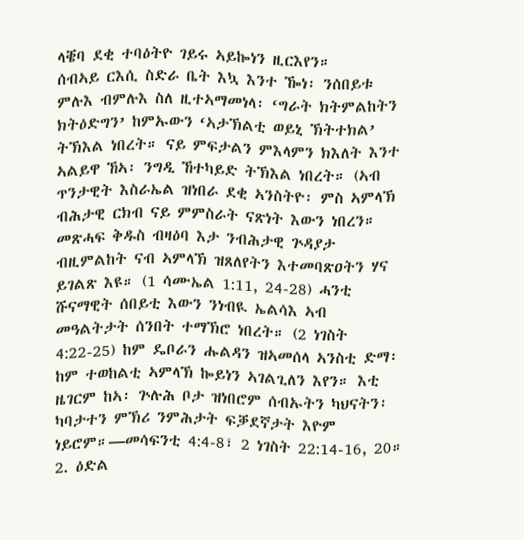ላቔባ ደቂ ተባዕትዮ ገይሩ ኣይኰነን ዚርእየን።
ሰብኣይ ርእሲ ስድራ ቤት እኳ እንተ ዀነ፡ ንሰበይቱ ምሉእ ብምሉእ ስለ ዚተኣማመነላ፡ ‘ግራት ክትምልከትን ክትዕድግን’ ከምኡውን ‘ኣታኽልቲ ወይኒ ኽትተክል’ ትኽእል ነበረት። ናይ ምፍታልን ምእላምን ክእለት እንተ ኣልይዋ ኸኣ፡ ንግዲ ኸተካይድ ትኽእል ነበረት። (ኣብ ጥንታዊት እስራኤል ዝነበራ ደቂ ኣንስትዮ፡ ምስ ኣምላኽ ብሕታዊ ርክብ ናይ ምምስራት ናጽነት እውን ነበረን። መጽሓፍ ቅዱስ ብዛዕባ እታ ንብሕታዊ ጕዳያታ ብዚምልከት ናብ ኣምላኽ ዝጸለየትን እተመባጽዐትን ሃና ይገልጽ እዩ። (1 ሳሙኤል 1:11, 24-28) ሓንቲ ሹናማዊት ሰበይቲ እውን ንነብዪ ኤልሳእ ኣብ መዓልትታት ሰንበት ተማኽሮ ነበረት። (2 ነገስት 4:22-25) ከም ዴቦራን ሑልዳን ዝኣመሰላ ኣንስቲ ድማ፡ ከም ተወከልቲ ኣምላኽ ኰይነን ኣገልጊለን እየን። እቲ ዜገርም ከኣ፡ ጕሉሕ ቦታ ዝነበሮም ሰብኡትን ካህናትን፡ ካባታተን ምኽሪ ንምሕታት ፍቓደኛታት እዮም ነይሮም።—መሳፍንቲ 4:4-8፣ 2 ነገስት 22:14-16, 20።
2. ዕድል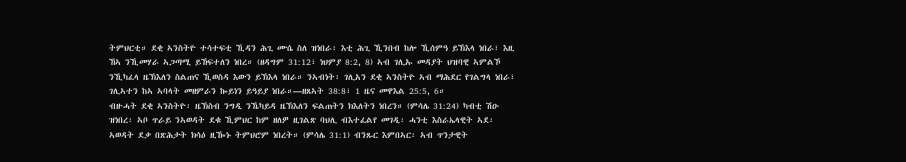ትምህርቲ። ደቂ ኣንስትዮ ተሳተፍቲ ኺዳን ሕጊ ሙሴ ስለ ዝነበራ፡ እቲ ሕጊ ኺንበብ ከሎ ኺሰምዓ ይኽእላ ነበራ፣ እዚ ኸኣ ንኺመሃራ ኣጋጣሚ ይኸፍተለን ነበረ። (ዘዳግም 31:12፣ ነህምያ 8:2, 8) ኣብ ገሊኡ መዳያት ህዝባዊ ኣምልኾ ንኺካፈላ ዜኽእለን ስልጠና ኺወስዳ እውን ይኽእላ ነበራ። ንኣብነት፡ ገሊአን ደቂ ኣንስትዮ ኣብ ማሕደር የገልግላ ነበራ፣ ገሊኣተን ከኣ ኣባላት መዘምራን ኰይነን ይዓይያ ነበራ።—ዘጸኣት 38:8፣ 1 ዜና መዋእል 25:5, 6።
ብዙሓት ደቂ ኣንስትዮ፡ ዜኽስብ ንግዲ ንኼካይዳ ዜኽእለን ፍልጠትን ክእለትን ነበረን። (ምሳሌ 31:24) ካብቲ ሽዑ ዝነበረ፡ ኣቦ ጥራይ ንኣወዳት ደቁ ኺምህር ከም ዘለዎ ዚገልጽ ባህሊ ብእተፈልየ መገዲ፡ ሓንቲ እስራኤላዊት ኣደ፡ ኣወዳት ደቃ በጽሕታት ክሳዕ ዚዀኑ ትምህሮም ነበረት። (ምሳሌ 31:1) ብንጹር እምበኣር፡ ኣብ ጥንታዊት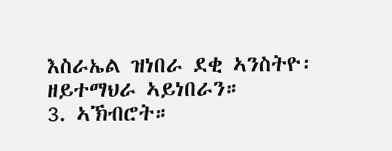እስራኤል ዝነበራ ደቂ ኣንስትዮ፡ ዘይተማህራ ኣይነበራን።
3. ኣኽብሮት።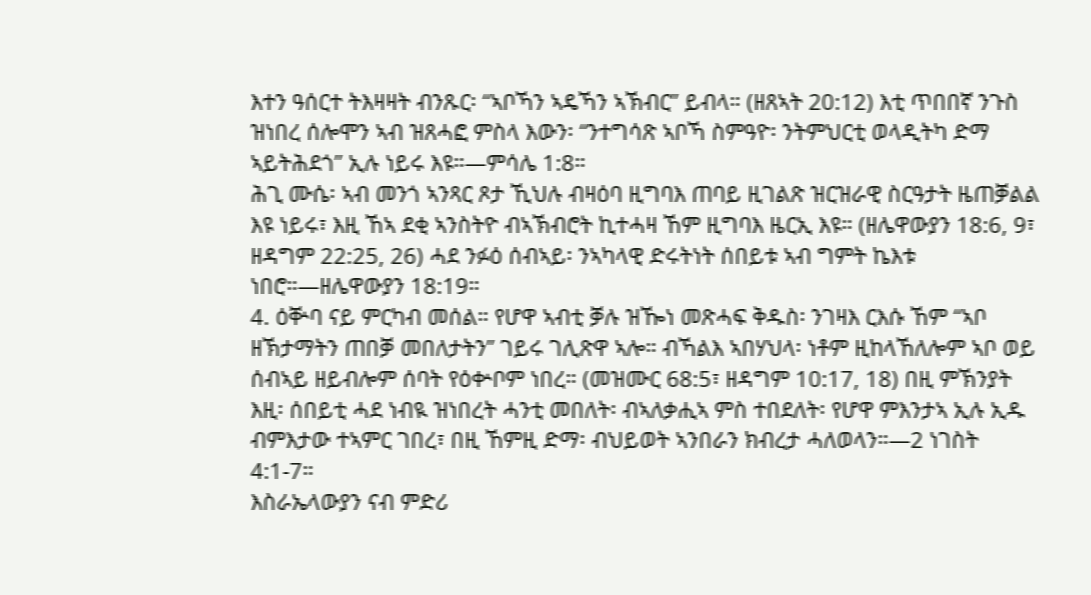እተን ዓሰርተ ትእዛዛት ብንጹር፡ “ኣቦኻን ኣዴኻን ኣኽብር” ይብላ። (ዘጸኣት 20:12) እቲ ጥበበኛ ንጉስ ዝነበረ ሰሎሞን ኣብ ዝጸሓፎ ምስላ እውን፡ “ንተግሳጽ ኣቦኻ ስምዓዮ፡ ንትምህርቲ ወላዲትካ ድማ ኣይትሕደጎ” ኢሉ ነይሩ እዩ።—ምሳሌ 1:8።
ሕጊ ሙሴ፡ ኣብ መንጎ ኣንጻር ጾታ ኺህሉ ብዛዕባ ዚግባእ ጠባይ ዚገልጽ ዝርዝራዊ ስርዓታት ዜጠቓልል እዩ ነይሩ፣ እዚ ኸኣ ደቂ ኣንስትዮ ብኣኽብሮት ኪተሓዛ ኸም ዚግባእ ዜርኢ እዩ። (ዘሌዋውያን 18:6, 9፣ ዘዳግም 22:25, 26) ሓደ ንፉዕ ሰብኣይ፡ ንኣካላዊ ድሩትነት ሰበይቱ ኣብ ግምት ኬእቱ ነበሮ።—ዘሌዋውያን 18:19።
4. ዕቝባ ናይ ምርካብ መሰል። የሆዋ ኣብቲ ቓሉ ዝዀነ መጽሓፍ ቅዱስ፡ ንገዛእ ርእሱ ኸም “ኣቦ ዘኽታማትን ጠበቓ መበለታትን” ገይሩ ገሊጽዋ ኣሎ። ብኻልእ ኣበሃህላ፡ ነቶም ዚከላኸለሎም ኣቦ ወይ ሰብኣይ ዘይብሎም ሰባት የዕቍቦም ነበረ። (መዝሙር 68:5፣ ዘዳግም 10:17, 18) በዚ ምኽንያት እዚ፡ ሰበይቲ ሓደ ነብዪ ዝነበረት ሓንቲ መበለት፡ ብኣለቃሒኣ ምስ ተበደለት፡ የሆዋ ምእንታኣ ኢሉ ኢዱ ብምእታው ተኣምር ገበረ፣ በዚ ኸምዚ ድማ፡ ብህይወት ኣንበራን ክብረታ ሓለወላን።—2 ነገስት 4:1-7።
እስራኤላውያን ናብ ምድሪ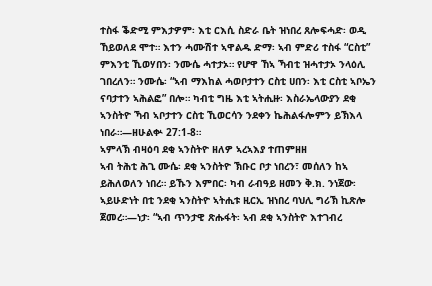ተስፋ ቕድሚ ምእታዎም፡ እቲ ርእሲ ስድራ ቤት ዝነበረ ጸሎፍሓድ፡ ወዲ ኸይወለደ ሞተ። እተን ሓሙሽተ ኣዋልዱ ድማ፡ ኣብ ምድሪ ተስፋ “ርስቲ” ምእንቲ ኺወሃበን፡ ንሙሴ ሓተታኦ። የሆዋ ኸኣ ኻብቲ ዝሓተታኦ ንላዕሊ ገበረለን። ንሙሴ፡ “ኣብ ማእከል ሓወቦታተን ርስቲ ሀበን፡ እቲ ርስቲ ኣቦኤን ናባታተን ኣሕልፎ” በሎ። ካብቲ ግዜ እቲ ኣትሒዙ፡ እስራኤላውያን ደቂ ኣንስትዮ ኻብ ኣቦታተን ርስቲ ኺወርሳን ንደቀን ኬሕልፋሎምን ይኽእላ ነበራ።—ዘሁልቍ 27:1-8።
ኣምላኽ ብዛዕባ ደቂ ኣንስትዮ ዘለዎ ኣረኣእያ ተጠምዘዘ
ኣብ ትሕቲ ሕጊ ሙሴ፡ ደቂ ኣንስትዮ ኽቡር ቦታ ነበረን፣ መሰለን ከኣ ይሕለወለን ነበረ። ይኹን እምበር፡ ካብ ራብዓይ ዘመን ቅ.ክ. ንነጀው፡ ኣይሁድነት በቲ ንደቂ ኣንስትዮ ኣትሒቱ ዚርኢ ዝነበረ ባህሊ ግሪኽ ኪጽሎ ጀመረ።—ነታ፡ “ኣብ ጥንታዊ ጽሑፋት፡ ኣብ ደቂ ኣንስትዮ እተገብረ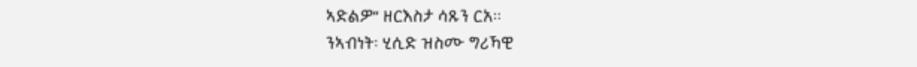ኣድልዎ” ዘርእስታ ሳጹን ርአ።
ንኣብነት፡ ሂሲድ ዝስሙ ግሪኻዊ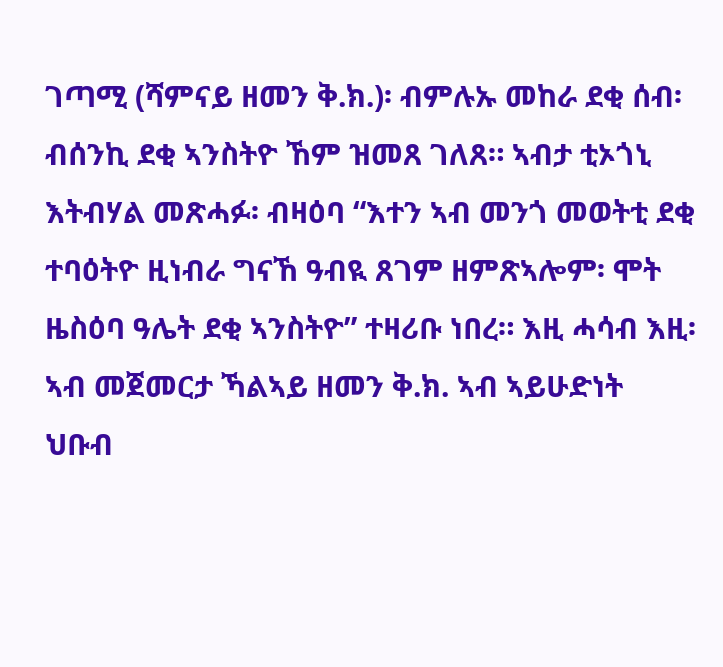ገጣሚ (ሻምናይ ዘመን ቅ.ክ.)፡ ብምሉኡ መከራ ደቂ ሰብ፡ ብሰንኪ ደቂ ኣንስትዮ ኸም ዝመጸ ገለጸ። ኣብታ ቲኦጎኒ እትብሃል መጽሓፉ፡ ብዛዕባ “እተን ኣብ መንጎ መወትቲ ደቂ ተባዕትዮ ዚነብራ ግናኸ ዓብዪ ጸገም ዘምጽኣሎም፡ ሞት ዜስዕባ ዓሌት ደቂ ኣንስትዮ” ተዛሪቡ ነበረ። እዚ ሓሳብ እዚ፡ ኣብ መጀመርታ ኻልኣይ ዘመን ቅ.ክ. ኣብ ኣይሁድነት ህቡብ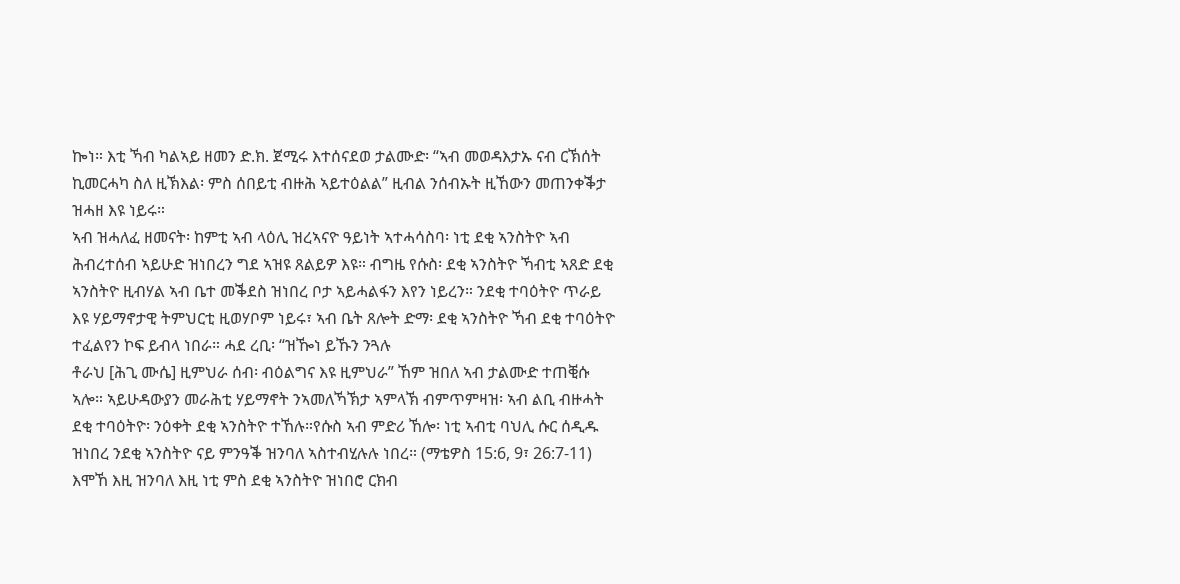ኰነ። እቲ ኻብ ካልኣይ ዘመን ድ.ክ. ጀሚሩ እተሰናደወ ታልሙድ፡ “ኣብ መወዳእታኡ ናብ ርኽሰት ኪመርሓካ ስለ ዚኽእል፡ ምስ ሰበይቲ ብዙሕ ኣይተዕልል” ዚብል ንሰብኡት ዚኸውን መጠንቀቕታ ዝሓዘ እዩ ነይሩ።
ኣብ ዝሓለፈ ዘመናት፡ ከምቲ ኣብ ላዕሊ ዝረኣናዮ ዓይነት ኣተሓሳስባ፡ ነቲ ደቂ ኣንስትዮ ኣብ ሕብረተሰብ ኣይሁድ ዝነበረን ግደ ኣዝዩ ጸልይዎ እዩ። ብግዜ የሱስ፡ ደቂ ኣንስትዮ ኻብቲ ኣጸድ ደቂ ኣንስትዮ ዚብሃል ኣብ ቤተ መቕደስ ዝነበረ ቦታ ኣይሓልፋን እየን ነይረን። ንደቂ ተባዕትዮ ጥራይ እዩ ሃይማኖታዊ ትምህርቲ ዚወሃቦም ነይሩ፣ ኣብ ቤት ጸሎት ድማ፡ ደቂ ኣንስትዮ ኻብ ደቂ ተባዕትዮ ተፈልየን ኮፍ ይብላ ነበራ። ሓደ ረቢ፡ “ዝዀነ ይኹን ንጓሉ
ቶራህ [ሕጊ ሙሴ] ዚምህራ ሰብ፡ ብዕልግና እዩ ዚምህራ” ኸም ዝበለ ኣብ ታልሙድ ተጠቒሱ ኣሎ። ኣይሁዳውያን መራሕቲ ሃይማኖት ንኣመለኻኽታ ኣምላኽ ብምጥምዛዝ፡ ኣብ ልቢ ብዙሓት ደቂ ተባዕትዮ፡ ንዕቀት ደቂ ኣንስትዮ ተኸሉ።የሱስ ኣብ ምድሪ ኸሎ፡ ነቲ ኣብቲ ባህሊ ሱር ሰዲዱ ዝነበረ ንደቂ ኣንስትዮ ናይ ምንዓቕ ዝንባለ ኣስተብሂሉሉ ነበረ። (ማቴዎስ 15:6, 9፣ 26:7-11) እሞኸ እዚ ዝንባለ እዚ ነቲ ምስ ደቂ ኣንስትዮ ዝነበሮ ርክብ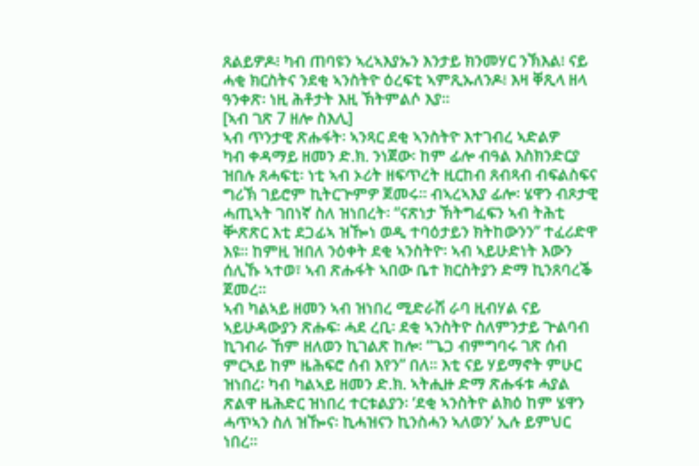ጸልይዎዶ፧ ካብ ጠባዩን ኣረኣእያኡን እንታይ ክንመሃር ንኽእል፧ ናይ ሓቂ ክርስትና ንደቂ ኣንስትዮ ዕረፍቲ ኣምጺኡለንዶ፧ እዛ ቐጺላ ዘላ ዓንቀጽ፡ ነዚ ሕቶታት እዚ ኽትምልሶ እያ።
[ኣብ ገጽ 7 ዘሎ ስእሊ]
ኣብ ጥንታዊ ጽሑፋት፡ ኣንጻር ደቂ ኣንስትዮ እተገብረ ኣድልዎ
ካብ ቀዳማይ ዘመን ድ.ክ. ንነጀው፡ ከም ፊሎ ብዓል እስክንድርያ ዝበሉ ጸሓፍቲ፡ ነቲ ኣብ ኦሪት ዘፍጥረት ዚርከብ ጸብጻብ ብፍልስፍና ግሪኽ ገይሮም ኪትርጕምዎ ጀመሩ። ብኣረኣእያ ፊሎ፡ ሄዋን ብጾታዊ ሓጢኣት ገበነኛ ስለ ዝነበረት፡ “ናጽነታ ኽትግፈፍን ኣብ ትሕቲ ቝጽጽር እቲ ደጋፊኣ ዝዀነ ወዲ ተባዕታይን ክትከውንን” ተፈሪድዋ እዩ። ከምዚ ዝበለ ንዕቀት ደቂ ኣንስትዮ፡ ኣብ ኣይሁድነት እውን ሰሊኹ ኣተወ፣ ኣብ ጽሑፋት ኣበው ቤተ ክርስትያን ድማ ኪንጸባረቕ ጀመረ።
ኣብ ካልኣይ ዘመን ኣብ ዝነበረ ሚድራሽ ራባ ዚብሃል ናይ ኣይሁዳውያን ጽሑፍ፡ ሓደ ረቢ፡ ደቂ ኣንስትዮ ስለምንታይ ጕልባብ ኪገብራ ኸም ዘለወን ኪገልጽ ከሎ፡ “ጌጋ ብምግባሩ ገጽ ሰብ ምርኣይ ከም ዜሕፍሮ ሰብ እየን” በለ። እቲ ናይ ሃይማኖት ምሁር ዝነበረ፡ ካብ ካልኣይ ዘመን ድ.ክ. ኣትሒዙ ድማ ጽሑፋቱ ሓያል ጽልዋ ዜሕድር ዝነበረ ተርቱልያን፡ ‘ደቂ ኣንስትዮ ልክዕ ከም ሄዋን ሓጥኣን ስለ ዝዀና፡ ኪሓዝናን ኪንስሓን ኣለወን’ ኢሉ ይምህር ነበረ።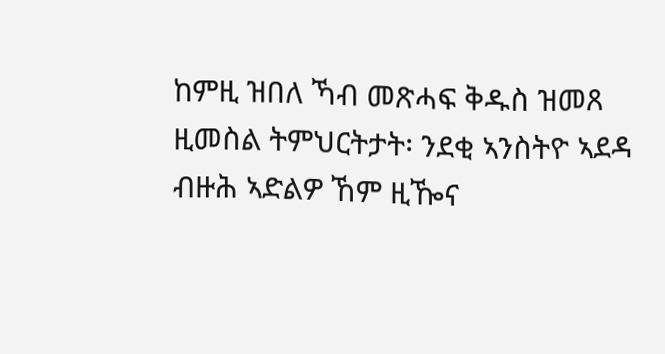ከምዚ ዝበለ ኻብ መጽሓፍ ቅዱስ ዝመጸ ዚመስል ትምህርትታት፡ ንደቂ ኣንስትዮ ኣደዳ ብዙሕ ኣድልዎ ኸም ዚዀና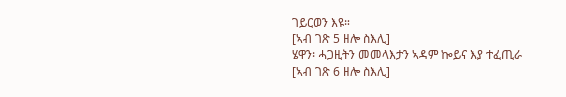ገይርወን እዩ።
[ኣብ ገጽ 5 ዘሎ ስእሊ]
ሄዋን፡ ሓጋዚትን መመላእታን ኣዳም ኰይና እያ ተፈጢራ
[ኣብ ገጽ 6 ዘሎ ስእሊ]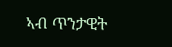ኣብ ጥንታዊት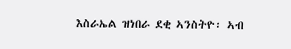እስራኤል ዝነበራ ደቂ ኣንስትዮ፡ ኣብ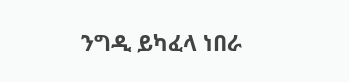ንግዲ ይካፈላ ነበራ